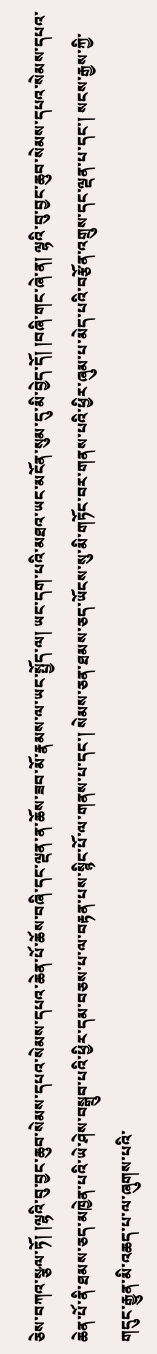ཅེས་བཀའ་སྩལ་ཏོ། །ལྷའི་བུ་བྱང་ཆུབ་སེམས་དཔའ་སེམས་དཔའ་ཆེན་པོ་ཆོས་བཞི་དང་ལྡན་ན་ཆོས་ཟབ་མོ་རྣམས་ལ་ཡང་སྤྱོད་ལ། ཡང་དག་པའི་མཐའ་ཡང་མངོན་སུམ་དུ་མི་བྱེད་དོ། །བཞི་གང་ཞེ་ན། ལྷའི་བུ་བྱང་ཆུབ་སེམས་དཔའ་སེམས་དཔའ་ཆེན་པོ་ནི་ཐམས་ཅད་མཁྱེན་པའི་ཡེ་ཤེས་བསྒྲུབ་པའི་ཕྱིར་དམ་བཅས་པ་ལ་བརྟན་པས་སྙིང་པོ་ལ་གནས་པ་དང་། སེམས་ཅན་ཐམས་ཅད་ཡོངས་སུ་མི་གཏོང་བར་གནས་པའི་ཕྱིར་ཞུམ་པ་མེད་པའི་བརྩོན་འགྲུས་དང་ལྡན་པ་དང་། སངས་རྒྱས་ཀྱི་གདུང་རྒྱུན་མི་འཆད་པ་ལ་ཞུགས་པའི་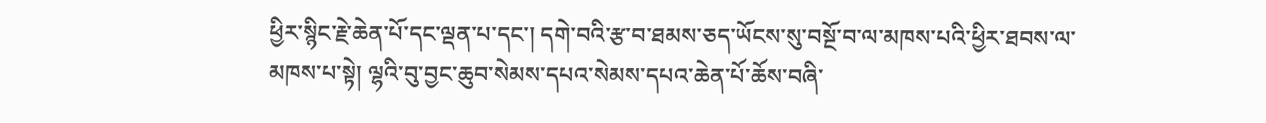ཕྱིར་སྙིང་རྗེ་ཆེན་པོ་དང་ལྡན་པ་དང་། དགེ་བའི་རྩ་བ་ཐམས་ཅད་ཡོངས་སུ་བསྔོ་བ་ལ་མཁས་པའི་ཕྱིར་ཐབས་ལ་མཁས་པ་སྟེ། ལྷའི་བུ་བྱང་ཆུབ་སེམས་དཔའ་སེམས་དཔའ་ཆེན་པོ་ཆོས་བཞི་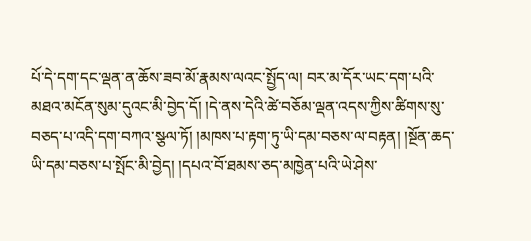པོ་དེ་དག་དང་ལྡན་ན་ཆོས་ཟབ་མོ་རྣམས་ལའང་སྤྱོད་ལ། བར་མ་དོར་ཡང་དག་པའི་མཐའ་མངོན་སུམ་དུའང་མི་བྱེད་དོ། །དེ་ནས་དེའི་ཚེ་བཅོམ་ལྡན་འདས་ཀྱིས་ཚིགས་སུ་བཅད་པ་འདི་དག་བཀའ་སྩལ་ཏོ། །མཁས་པ་རྟག་ཏུ་ཡི་དམ་བཅས་ལ་བརྟན། །སྔོན་ཆད་ཡི་དམ་བཅས་པ་སྤོང་མི་བྱེད། །དཔའ་བོ་ཐམས་ཅད་མཁྱེན་པའི་ཡེ་ཤེས་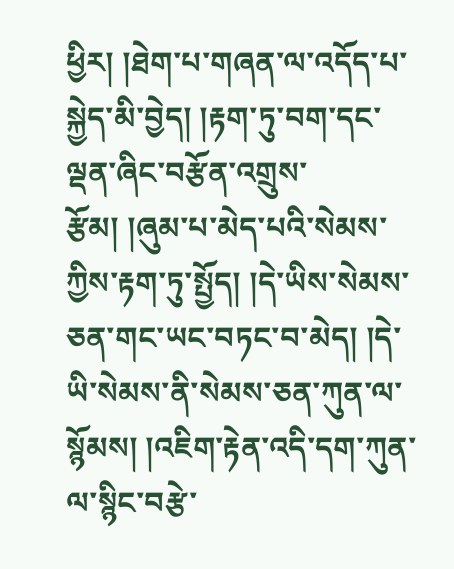ཕྱིར། །ཐེག་པ་གཞན་ལ་འདོད་པ་སྐྱེད་མི་བྱེད། །རྟག་ཏུ་བག་དང་ལྡན་ཞིང་བརྩོན་འགྲུས་རྩོམ། །ཞུམ་པ་མེད་པའི་སེམས་ཀྱིས་རྟག་ཏུ་སྤྱོད། །དེ་ཡིས་སེམས་ཅན་གང་ཡང་བཏང་བ་མེད། །དེ་ཡི་སེམས་ནི་སེམས་ཅན་ཀུན་ལ་སྙོམས། །འཇིག་རྟེན་འདི་དག་ཀུན་ལ་སྙིང་བརྩེ་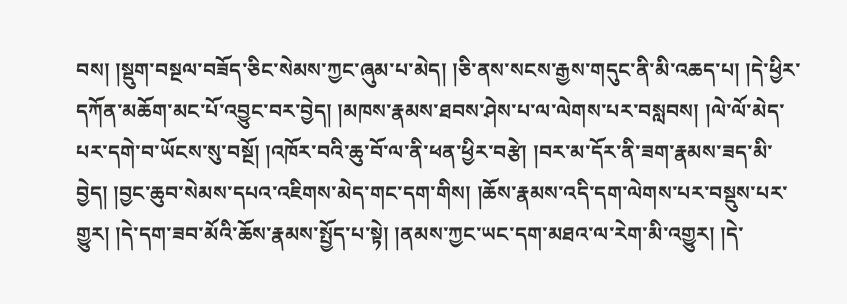བས། །སྡུག་བསྔལ་བཟོད་ཅིང་སེམས་ཀྱང་ཞུམ་པ་མེད། །ཅི་ནས་སངས་རྒྱས་གདུང་ནི་མི་འཆད་པ། །དེ་ཕྱིར་དཀོན་མཆོག་མང་པོ་འབྱུང་བར་བྱེད། །མཁས་རྣམས་ཐབས་ཤེས་པ་ལ་ལེགས་པར་བསླབས། །ལེ་ལོ་མེད་པར་དགེ་བ་ཡོངས་སུ་བསྔོ། །འཁོར་བའི་ཆུ་བོ་ལ་ནི་ཕན་ཕྱིར་བརྩེ། །བར་མ་དོར་ནི་ཟག་རྣམས་ཟད་མི་བྱེད། །བྱང་ཆུབ་སེམས་དཔའ་འཇིགས་མེད་གང་དག་གིས། །ཆོས་རྣམས་འདི་དག་ལེགས་པར་བསྡུས་པར་གྱུར། །དེ་དག་ཟབ་མོའི་ཆོས་རྣམས་སྤྱོད་པ་སྟེ། །ནམས་ཀྱང་ཡང་དག་མཐའ་ལ་རེག་མི་འགྱུར། །དེ་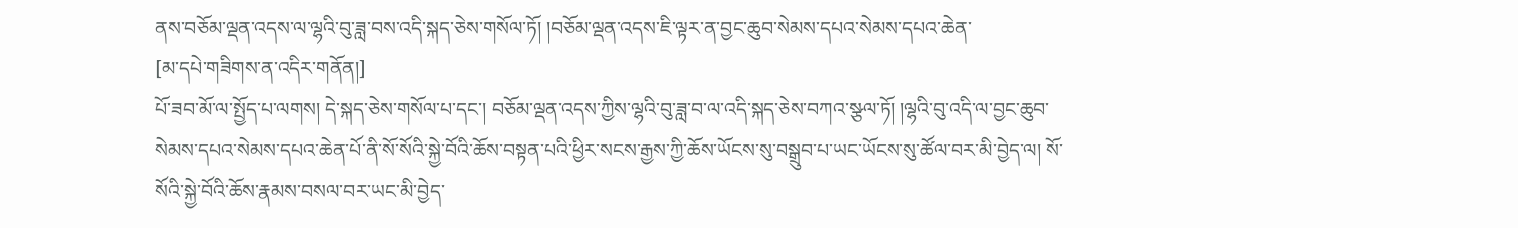ནས་བཅོམ་ལྡན་འདས་ལ་ལྷའི་བུ་ཟླ་བས་འདི་སྐད་ཅེས་གསོལ་ཏོ། །བཅོམ་ལྡན་འདས་ཇི་ལྟར་ན་བྱང་ཆུབ་སེམས་དཔའ་སེམས་དཔའ་ཆེན་
[མ་དཔེ་གཟིགས་ན་འདིར་གནོན།]
པོ་ཟབ་མོ་ལ་སྤྱོད་པ་ལགས། དེ་སྐད་ཅེས་གསོལ་པ་དང་། བཅོམ་ལྡན་འདས་ཀྱིས་ལྷའི་བུ་ཟླ་བ་ལ་འདི་སྐད་ཅེས་བཀའ་སྩལ་ཏོ། །ལྷའི་བུ་འདི་ལ་བྱང་ཆུབ་སེམས་དཔའ་སེམས་དཔའ་ཆེན་པོ་ནི་སོ་སོའི་སྐྱེ་བོའི་ཆོས་བསྟན་པའི་ཕྱིར་སངས་རྒྱས་ཀྱི་ཆོས་ཡོངས་སུ་བསྒྲུབ་པ་ཡང་ཡོངས་སུ་ཚོལ་བར་མི་བྱེད་ལ། སོ་སོའི་སྐྱེ་བོའི་ཆོས་རྣམས་བསལ་བར་ཡང་མི་བྱེད་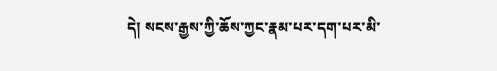དེ། སངས་རྒྱས་ཀྱི་ཆོས་ཀྱང་རྣམ་པར་དག་པར་མི་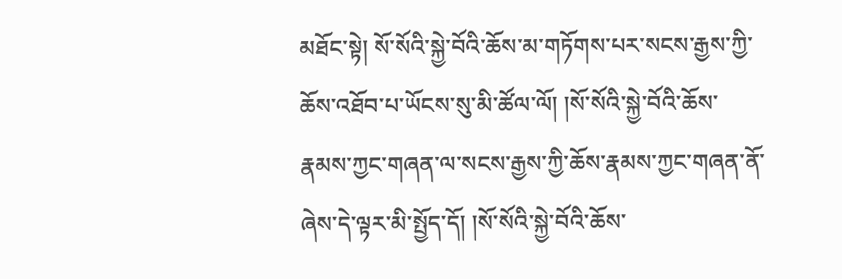མཐོང་སྟེ། སོ་སོའི་སྐྱེ་བོའི་ཆོས་མ་གཏོགས་པར་སངས་རྒྱས་ཀྱི་ཆོས་འཐོབ་པ་ཡོངས་སུ་མི་ཚོལ་ལོ། །སོ་སོའི་སྐྱེ་བོའི་ཆོས་རྣམས་ཀྱང་གཞན་ལ་སངས་རྒྱས་ཀྱི་ཆོས་རྣམས་ཀྱང་གཞན་ནོ་ཞེས་དེ་ལྟར་མི་སྤྱོད་དོ། །སོ་སོའི་སྐྱེ་བོའི་ཆོས་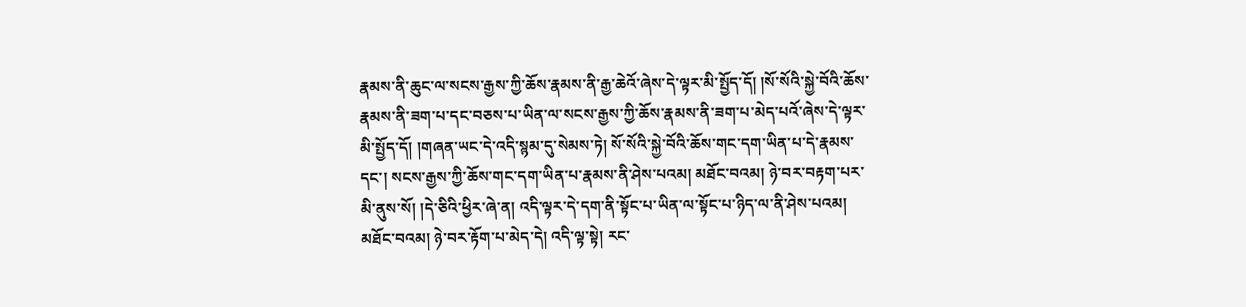རྣམས་ནི་ཆུང་ལ་སངས་རྒྱས་ཀྱི་ཆོས་རྣམས་ནི་རྒྱ་ཆེའོ་ཞེས་དེ་ལྟར་མི་སྤྱོད་དོ། །སོ་སོའི་སྐྱེ་བོའི་ཆོས་རྣམས་ནི་ཟག་པ་དང་བཅས་པ་ཡིན་ལ་སངས་རྒྱས་ཀྱི་ཆོས་རྣམས་ནི་ཟག་པ་མེད་པའོ་ཞེས་དེ་ལྟར་མི་སྤྱོད་དོ། །གཞན་ཡང་དེ་འདི་སྙམ་དུ་སེམས་ཏེ། སོ་སོའི་སྐྱེ་བོའི་ཆོས་གང་དག་ཡིན་པ་དེ་རྣམས་དང་། སངས་རྒྱས་ཀྱི་ཆོས་གང་དག་ཡིན་པ་རྣམས་ནི་ཤེས་པའམ། མཐོང་བའམ། ཉེ་བར་བརྟག་པར་མི་ནུས་སོ། །དེ་ཅིའི་ཕྱིར་ཞེ་ན། འདི་ལྟར་དེ་དག་ནི་སྟོང་པ་ཡིན་ལ་སྟོང་པ་ཉིད་ལ་ནི་ཤེས་པའམ། མཐོང་བའམ། ཉེ་བར་རྟོག་པ་མེད་དེ། འདི་ལྟ་སྟེ། རང་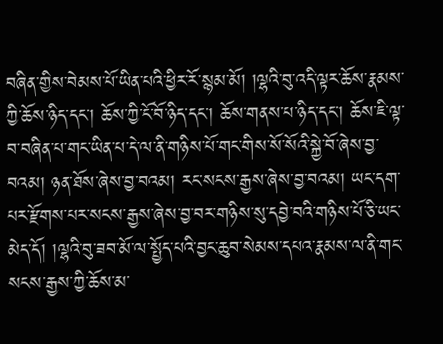བཞིན་གྱིས་བེམས་པོ་ཡིན་པའི་ཕྱིར་རོ་སྙམ་མོ། །ལྷའི་བུ་འདི་ལྟར་ཆོས་རྣམས་ཀྱི་ཆོས་ཉིད་དང་། ཆོས་ཀྱི་ངོ་བོ་ཉིད་དང་། ཆོས་གནས་པ་ཉིད་དང་། ཆོས་ཇི་ལྟ་བ་བཞིན་པ་གང་ཡིན་པ་དེ་ལ་ནི་གཉིས་པོ་གང་གིས་སོ་སོའི་སྐྱེ་བོ་ཞེས་བྱ་བའམ། ཉན་ཐོས་ཞེས་བྱ་བའམ། རང་སངས་རྒྱས་ཞེས་བྱ་བའམ། ཡང་དག་པར་རྫོགས་པར་སངས་རྒྱས་ཞེས་བྱ་བར་གཉིས་སུ་དབྱེ་བའི་གཉིས་པོ་ཅི་ཡང་མེད་དོ། །ལྷའི་བུ་ཟབ་མོ་ལ་སྤྱོད་པའི་བྱང་ཆུབ་སེམས་དཔའ་རྣམས་ལ་ནི་གང་སངས་རྒྱས་ཀྱི་ཆོས་མ་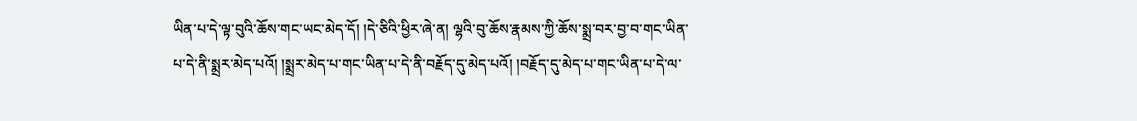ཡིན་པ་དེ་ལྟ་བུའི་ཆོས་གང་ཡང་མེད་དོ། །དེ་ཅིའི་ཕྱིར་ཞེ་ན། ལྷའི་བུ་ཆོས་རྣམས་ཀྱི་ཆོས་སྨྲ་བར་བྱ་བ་གང་ཡིན་པ་དེ་ནི་སྨྲར་མེད་པའོ། །སྨྲར་མེད་པ་གང་ཡིན་པ་དེ་ནི་བརྗོད་དུ་མེད་པའོ། །བརྗོད་དུ་མེད་པ་གང་ཡིན་པ་དེ་ལ་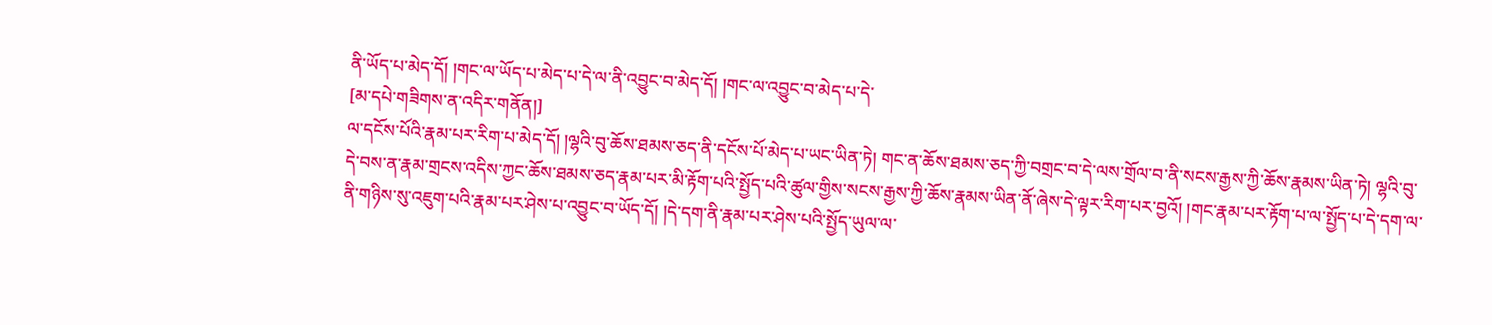ནི་ཡོད་པ་མེད་དོ། །གང་ལ་ཡོད་པ་མེད་པ་དེ་ལ་ནི་འབྱུང་བ་མེད་དོ། །གང་ལ་འབྱུང་བ་མེད་པ་དེ་
[མ་དཔེ་གཟིགས་ན་འདིར་གནོན།]
ལ་དངོས་པོའི་རྣམ་པར་རིག་པ་མེད་དོ། །ལྷའི་བུ་ཆོས་ཐམས་ཅད་ནི་དངོས་པོ་མེད་པ་ཡང་ཡིན་ཏེ། གང་ན་ཆོས་ཐམས་ཅད་ཀྱི་བགྲང་བ་དེ་ལས་གྲོལ་བ་ནི་སངས་རྒྱས་ཀྱི་ཆོས་རྣམས་ཡིན་ཏེ། ལྷའི་བུ་དེ་བས་ན་རྣམ་གྲངས་འདིས་ཀྱང་ཆོས་ཐམས་ཅད་རྣམ་པར་མི་རྟོག་པའི་སྤྱོད་པའི་ཚུལ་གྱིས་སངས་རྒྱས་ཀྱི་ཆོས་རྣམས་ཡིན་ནོ་ཞེས་དེ་ལྟར་རིག་པར་བྱའོ། །གང་རྣམ་པར་རྟོག་པ་ལ་སྤྱོད་པ་དེ་དག་ལ་ནི་གཉིས་སུ་འཇུག་པའི་རྣམ་པར་ཤེས་པ་འབྱུང་བ་ཡོད་དོ། །དེ་དག་ནི་རྣམ་པར་ཤེས་པའི་སྤྱོད་ཡུལ་ལ་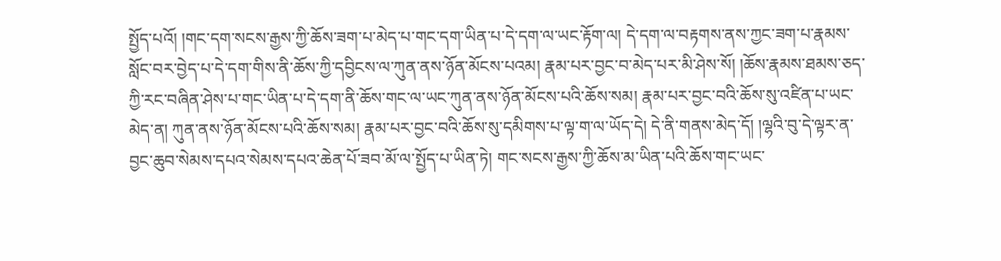སྤྱོད་པའོ། །གང་དག་སངས་རྒྱས་ཀྱི་ཆོས་ཟག་པ་མེད་པ་གང་དག་ཡིན་པ་དེ་དག་ལ་ཡང་རྟོག་ལ། དེ་དག་ལ་བརྟགས་ནས་ཀྱང་ཟག་པ་རྣམས་སློང་བར་བྱེད་པ་དེ་དག་གིས་ནི་ཆོས་ཀྱི་དབྱིངས་ལ་ཀུན་ནས་ཉོན་མོངས་པའམ། རྣམ་པར་བྱང་བ་མེད་པར་མི་ཤེས་སོ། །ཆོས་རྣམས་ཐམས་ཅད་ཀྱི་རང་བཞིན་ཤེས་པ་གང་ཡིན་པ་དེ་དག་ནི་ཆོས་གང་ལ་ཡང་ཀུན་ནས་ཉོན་མོངས་པའི་ཆོས་སམ། རྣམ་པར་བྱང་བའི་ཆོས་སུ་འཛིན་པ་ཡང་མེད་ན། ཀུན་ནས་ཉོན་མོངས་པའི་ཆོས་སམ། རྣམ་པར་བྱང་བའི་ཆོས་སུ་དམིགས་པ་ལྟ་ག་ལ་ཡོད་དེ། དེ་ནི་གནས་མེད་དོ། །ལྷའི་བུ་དེ་ལྟར་ན་བྱང་ཆུབ་སེམས་དཔའ་སེམས་དཔའ་ཆེན་པོ་ཟབ་མོ་ལ་སྤྱོད་པ་ཡིན་ཏེ། གང་སངས་རྒྱས་ཀྱི་ཆོས་མ་ཡིན་པའི་ཆོས་གང་ཡང་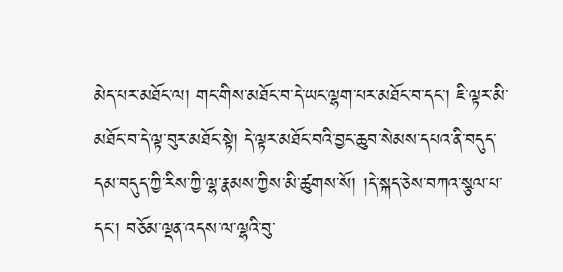མེད་པར་མཐོང་ལ། གང་གིས་མཐོང་བ་དེ་ཡང་ལྷག་པར་མཐོང་བ་དང་། ཇི་ལྟར་མི་མཐོང་བ་དེ་ལྟ་བུར་མཐོང་སྟེ། དེ་ལྟར་མཐོང་བའི་བྱང་ཆུབ་སེམས་དཔའ་ནི་བདུད་དམ་བདུད་ཀྱི་རིས་ཀྱི་ལྷ་རྣམས་ཀྱིས་མི་ཚུགས་སོ། །དེ་སྐད་ཅེས་བཀའ་སྩལ་པ་དང་། བཅོམ་ལྡན་འདས་ལ་ལྷའི་བུ་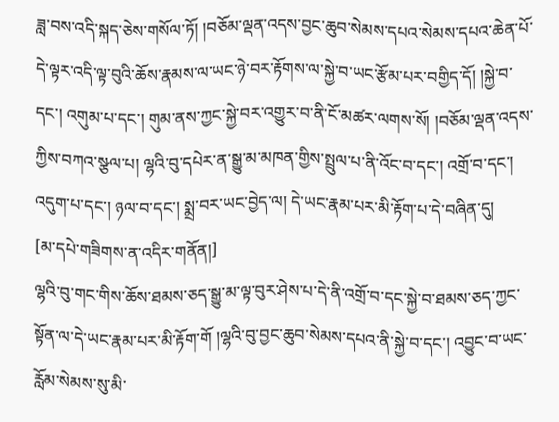ཟླ་བས་འདི་སྐད་ཅེས་གསོལ་ཏོ། །བཅོམ་ལྡན་འདས་བྱང་ཆུབ་སེམས་དཔའ་སེམས་དཔའ་ཆེན་པོ་དེ་ལྟར་འདི་ལྟ་བུའི་ཆོས་རྣམས་ལ་ཡང་ཉེ་བར་རྟོགས་ལ་སྐྱེ་བ་ཡང་རྩོམ་པར་བགྱིད་དོ། །སྐྱེ་བ་དང་། འགུམ་པ་དང་། གུམ་ནས་ཀྱང་སྐྱེ་བར་འགྱུར་བ་ནི་ངོ་མཚར་ལགས་སོ། །བཅོམ་ལྡན་འདས་ཀྱིས་བཀའ་སྩལ་པ། ལྷའི་བུ་དཔེར་ན་སྒྱུ་མ་མཁན་གྱིས་སྤྲུལ་པ་ནི་འོང་བ་དང་། འགྲོ་བ་དང་། འདུག་པ་དང་། ཉལ་བ་དང་། སྨྲ་བར་ཡང་བྱེད་ལ། དེ་ཡང་རྣམ་པར་མི་རྟོག་པ་དེ་བཞིན་དུ།
[མ་དཔེ་གཟིགས་ན་འདིར་གནོན།]
ལྷའི་བུ་གང་གིས་ཆོས་ཐམས་ཅད་སྒྱུ་མ་ལྟ་བུར་ཤེས་པ་དེ་ནི་འགྲོ་བ་དང་སྐྱེ་བ་ཐམས་ཅད་ཀྱང་སྟོན་ལ་དེ་ཡང་རྣམ་པར་མི་རྟོག་གོ །ལྷའི་བུ་བྱང་ཆུབ་སེམས་དཔའ་ནི་སྐྱེ་བ་དང་། འབྱུང་བ་ཡང་རློམ་སེམས་སུ་མི་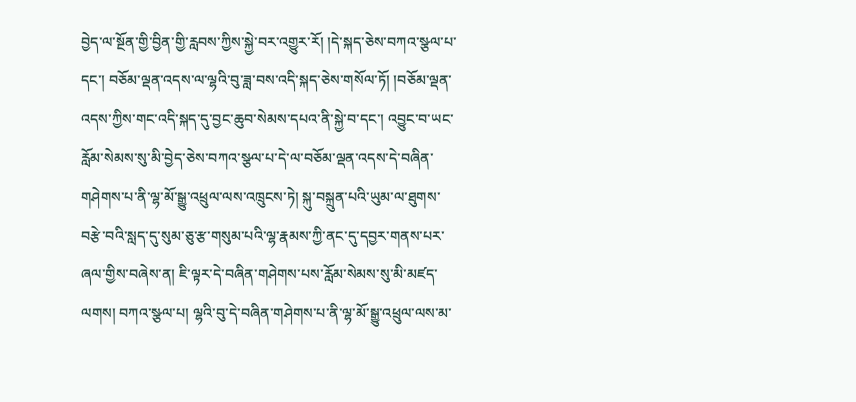བྱེད་ལ་སྔོན་གྱི་བྱིན་གྱི་རླབས་ཀྱིས་སྐྱེ་བར་འགྱུར་རོ། །དེ་སྐད་ཅེས་བཀའ་སྩལ་པ་དང་། བཅོམ་ལྡན་འདས་ལ་ལྷའི་བུ་ཟླ་བས་འདི་སྐད་ཅེས་གསོལ་ཏོ། །བཅོམ་ལྡན་འདས་ཀྱིས་གང་འདི་སྐད་དུ་བྱང་ཆུབ་སེམས་དཔའ་ནི་སྐྱེ་བ་དང་། འབྱུང་བ་ཡང་རློམ་སེམས་སུ་མི་བྱེད་ཅེས་བཀའ་སྩལ་པ་དེ་ལ་བཅོམ་ལྡན་འདས་དེ་བཞིན་གཤེགས་པ་ནི་ལྷ་མོ་སྒྱུ་འཕྲུལ་ལས་འཁྲུངས་ཏེ། སྐུ་བསྐྲུན་པའི་ཡུམ་ལ་ཐུགས་བརྩེ་བའི་སླད་དུ་སུམ་ཅུ་རྩ་གསུམ་པའི་ལྷ་རྣམས་ཀྱི་ནང་དུ་དབྱར་གནས་པར་ཞལ་གྱིས་བཞེས་ན། ཇི་ལྟར་དེ་བཞིན་གཤེགས་པས་རློམ་སེམས་སུ་མི་མཛད་ལགས། བཀའ་སྩལ་པ། ལྷའི་བུ་དེ་བཞིན་གཤེགས་པ་ནི་ལྷ་མོ་སྒྱུ་འཕྲུལ་ལས་མ་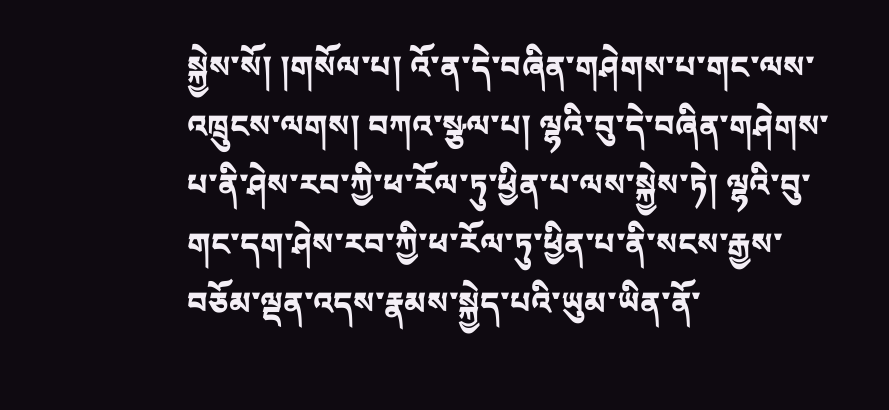སྐྱེས་སོ། །གསོལ་པ། འོ་ན་དེ་བཞིན་གཤེགས་པ་གང་ལས་འཁྲུངས་ལགས། བཀའ་སྩལ་པ། ལྷའི་བུ་དེ་བཞིན་གཤེགས་པ་ནི་ཤེས་རབ་ཀྱི་ཕ་རོལ་ཏུ་ཕྱིན་པ་ལས་སྐྱེས་ཏེ། ལྷའི་བུ་གང་དག་ཤེས་རབ་ཀྱི་ཕ་རོལ་ཏུ་ཕྱིན་པ་ནི་སངས་རྒྱས་བཅོམ་ལྡན་འདས་རྣམས་སྐྱེད་པའི་ཡུམ་ཡིན་ནོ་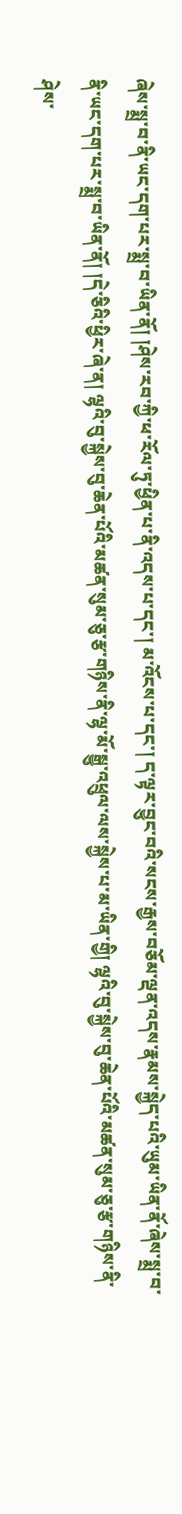ཞེས་སྨྲ་བ་ནི་ཡང་དག་པར་སྨྲ་བ་ཡིན་ནོ། །ཤེས་རབ་ཀྱི་ཕ་རོལ་ཏུ་ཕྱིན་པ་ནི་འདས་པ་དང་། མ་འོངས་པ་དང་། ད་ལྟར་བྱུང་བའི་སངས་རྒྱས་བཅོམ་ལྡན་འདས་རྣམས་སྐྱེད་པའི་ཡུམ་ཡིན་ནོ་ཞེས་སྨྲ་བ་ནི་ཡང་དག་པར་སྨྲ་བ་ཡིན་ནོ། །དེ་ཅིའི་ཕྱིར་ཞེ་ན། ལྷའི་བུ་སྐྱེས་བུ་ཆེན་པོའི་མཚན་སུམ་ཅུ་རྩ་གཉིས་ནི་ལྷ་མོ་སྒྱུ་འཕྲུལ་ལས་སྐྱེས་པ་མ་ཡིན་གྱི། ལྷའི་བུ་སྐྱེས་བུ་ཆེན་པོའི་མཚན་སུམ་ཅུ་རྩ་གཉིས་ནི་ཤེས་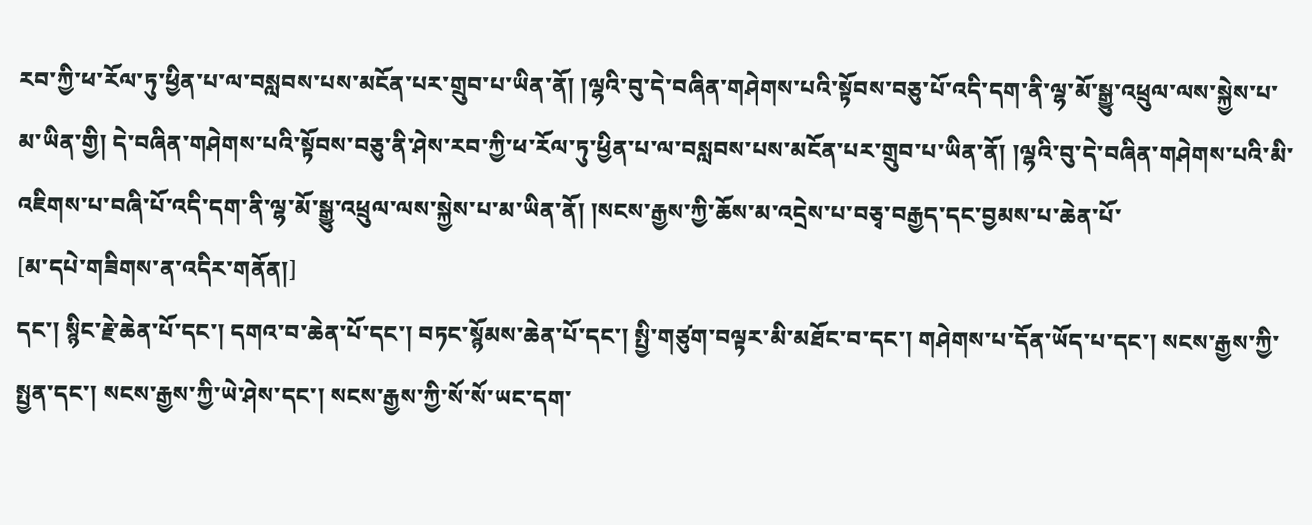རབ་ཀྱི་ཕ་རོལ་ཏུ་ཕྱིན་པ་ལ་བསླབས་པས་མངོན་པར་གྲུབ་པ་ཡིན་ནོ། །ལྷའི་བུ་དེ་བཞིན་གཤེགས་པའི་སྟོབས་བཅུ་པོ་འདི་དག་ནི་ལྷ་མོ་སྒྱུ་འཕྲུལ་ལས་སྐྱེས་པ་མ་ཡིན་གྱི། དེ་བཞིན་གཤེགས་པའི་སྟོབས་བཅུ་ནི་ཤེས་རབ་ཀྱི་ཕ་རོལ་ཏུ་ཕྱིན་པ་ལ་བསླབས་པས་མངོན་པར་གྲུབ་པ་ཡིན་ནོ། །ལྷའི་བུ་དེ་བཞིན་གཤེགས་པའི་མི་འཇིགས་པ་བཞི་པོ་འདི་དག་ནི་ལྷ་མོ་སྒྱུ་འཕྲུལ་ལས་སྐྱེས་པ་མ་ཡིན་ནོ། །སངས་རྒྱས་ཀྱི་ཆོས་མ་འདྲེས་པ་བཅྭ་བརྒྱད་དང་བྱམས་པ་ཆེན་པོ་
[མ་དཔེ་གཟིགས་ན་འདིར་གནོན།]
དང་། སྙིང་རྗེ་ཆེན་པོ་དང་། དགའ་བ་ཆེན་པོ་དང་། བཏང་སྙོམས་ཆེན་པོ་དང་། སྤྱི་གཙུག་བལྟར་མི་མཐོང་བ་དང་། གཤེགས་པ་དོན་ཡོད་པ་དང་། སངས་རྒྱས་ཀྱི་སྤྱན་དང་། སངས་རྒྱས་ཀྱི་ཡེ་ཤེས་དང་། སངས་རྒྱས་ཀྱི་སོ་སོ་ཡང་དག་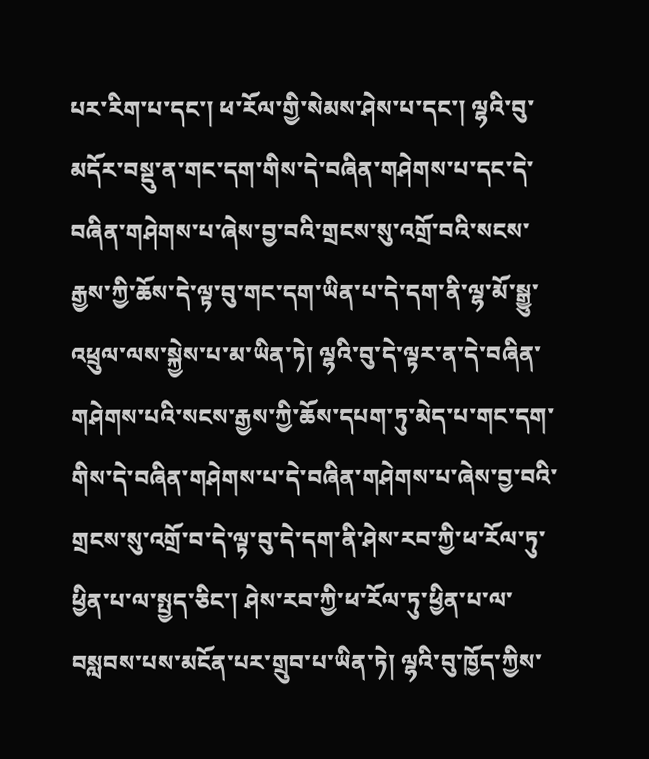པར་རིག་པ་དང་། ཕ་རོལ་གྱི་སེམས་ཤེས་པ་དང་། ལྷའི་བུ་མདོར་བསྡུ་ན་གང་དག་གིས་དེ་བཞིན་གཤེགས་པ་དང་དེ་བཞིན་གཤེགས་པ་ཞེས་བྱ་བའི་གྲངས་སུ་འགྲོ་བའི་སངས་རྒྱས་ཀྱི་ཆོས་དེ་ལྟ་བུ་གང་དག་ཡིན་པ་དེ་དག་ནི་ལྷ་མོ་སྒྱུ་འཕྲུལ་ལས་སྐྱེས་པ་མ་ཡིན་ཏེ། ལྷའི་བུ་དེ་ལྟར་ན་དེ་བཞིན་གཤེགས་པའི་སངས་རྒྱས་ཀྱི་ཆོས་དཔག་ཏུ་མེད་པ་གང་དག་གིས་དེ་བཞིན་གཤེགས་པ་དེ་བཞིན་གཤེགས་པ་ཞེས་བྱ་བའི་གྲངས་སུ་འགྲོ་བ་དེ་ལྟ་བུ་དེ་དག་ནི་ཤེས་རབ་ཀྱི་ཕ་རོལ་ཏུ་ཕྱིན་པ་ལ་སྤྱད་ཅིང་། ཤེས་རབ་ཀྱི་ཕ་རོལ་ཏུ་ཕྱིན་པ་ལ་བསླབས་པས་མངོན་པར་གྲུབ་པ་ཡིན་ཏེ། ལྷའི་བུ་ཁྱོད་ཀྱིས་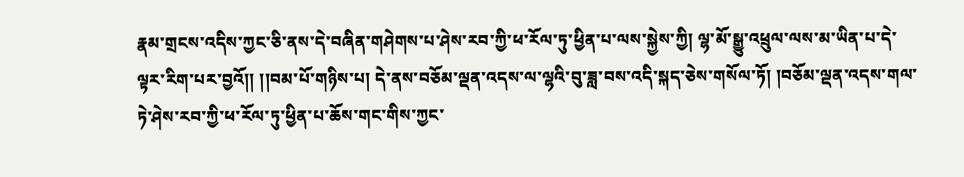རྣམ་གྲངས་འདིས་ཀྱང་ཅི་ནས་དེ་བཞིན་གཤེགས་པ་ཤེས་རབ་ཀྱི་ཕ་རོལ་ཏུ་ཕྱིན་པ་ལས་སྐྱེས་ཀྱི། ལྷ་མོ་སྒྱུ་འཕྲུལ་ལས་མ་ཡིན་པ་དེ་ལྟར་རིག་པར་བྱའོ།། །།བམ་པོ་གཉིས་པ། དེ་ནས་བཅོམ་ལྡན་འདས་ལ་ལྷའི་བུ་ཟླ་བས་འདི་སྐད་ཅེས་གསོལ་ཏོ། །བཅོམ་ལྡན་འདས་གལ་ཏེ་ཤེས་རབ་ཀྱི་ཕ་རོལ་ཏུ་ཕྱིན་པ་ཆོས་གང་གིས་ཀྱང་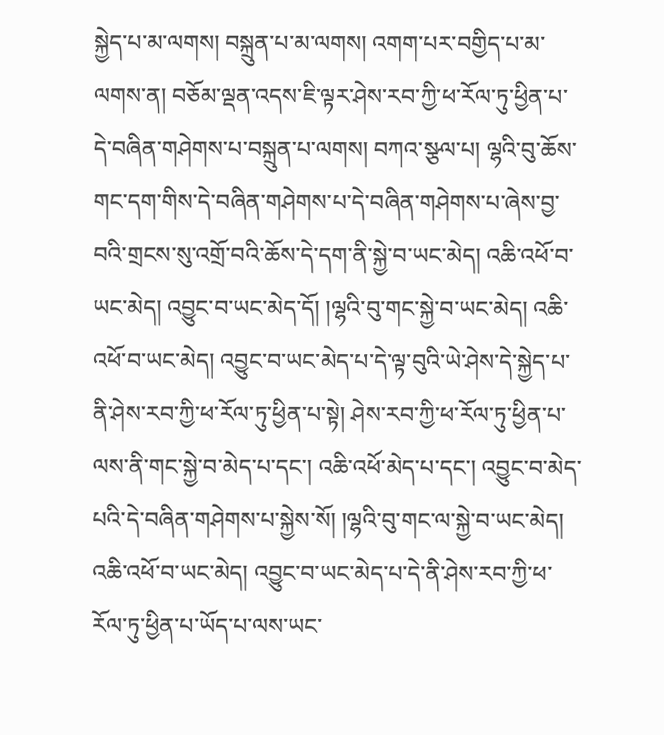སྐྱེད་པ་མ་ལགས། བསྐྲུན་པ་མ་ལགས། འགག་པར་བགྱིད་པ་མ་ལགས་ན། བཅོམ་ལྡན་འདས་ཇི་ལྟར་ཤེས་རབ་ཀྱི་ཕ་རོལ་ཏུ་ཕྱིན་པ་དེ་བཞིན་གཤེགས་པ་བསྐྲུན་པ་ལགས། བཀའ་སྩལ་པ། ལྷའི་བུ་ཆོས་གང་དག་གིས་དེ་བཞིན་གཤེགས་པ་དེ་བཞིན་གཤེགས་པ་ཞེས་བྱ་བའི་གྲངས་སུ་འགྲོ་བའི་ཆོས་དེ་དག་ནི་སྐྱེ་བ་ཡང་མེད། འཆི་འཕོ་བ་ཡང་མེད། འབྱུང་བ་ཡང་མེད་དོ། །ལྷའི་བུ་གང་སྐྱེ་བ་ཡང་མེད། འཆི་འཕོ་བ་ཡང་མེད། འབྱུང་བ་ཡང་མེད་པ་དེ་ལྟ་བུའི་ཡེ་ཤེས་དེ་སྐྱེད་པ་ནི་ཤེས་རབ་ཀྱི་ཕ་རོལ་ཏུ་ཕྱིན་པ་སྟེ། ཤེས་རབ་ཀྱི་ཕ་རོལ་ཏུ་ཕྱིན་པ་ལས་ནི་གང་སྐྱེ་བ་མེད་པ་དང་། འཆི་འཕོ་མེད་པ་དང་། འབྱུང་བ་མེད་པའི་དེ་བཞིན་གཤེགས་པ་སྐྱེས་སོ། །ལྷའི་བུ་གང་ལ་སྐྱེ་བ་ཡང་མེད། འཆི་འཕོ་བ་ཡང་མེད། འབྱུང་བ་ཡང་མེད་པ་དེ་ནི་ཤེས་རབ་ཀྱི་ཕ་རོལ་ཏུ་ཕྱིན་པ་ཡོད་པ་ལས་ཡང་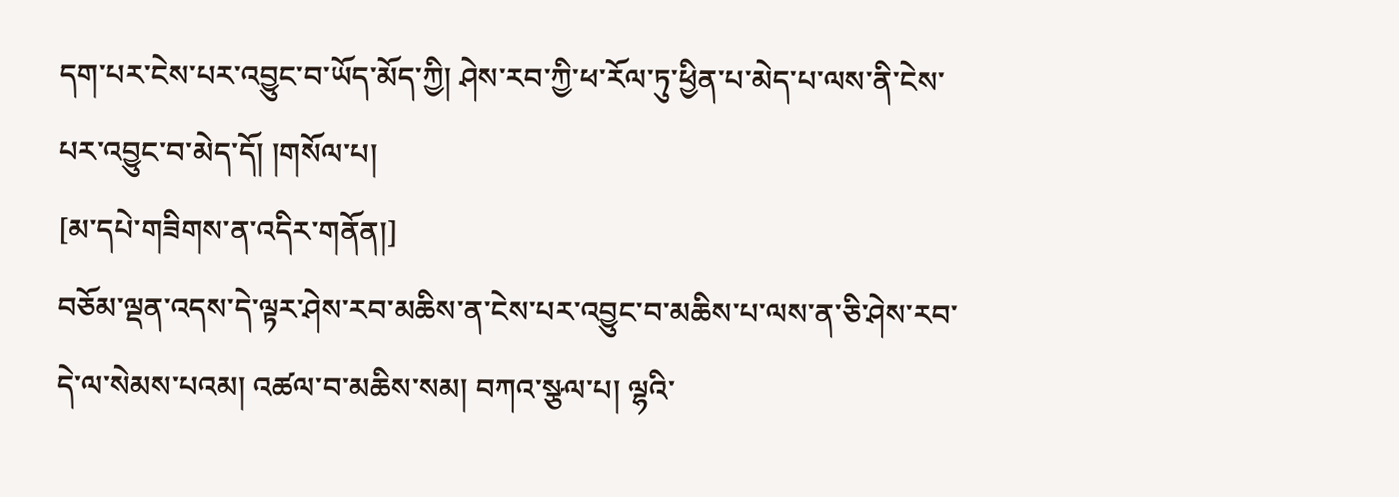དག་པར་ངེས་པར་འབྱུང་བ་ཡོད་མོད་ཀྱི། ཤེས་རབ་ཀྱི་ཕ་རོལ་ཏུ་ཕྱིན་པ་མེད་པ་ལས་ནི་ངེས་པར་འབྱུང་བ་མེད་དོ། །གསོལ་པ།
[མ་དཔེ་གཟིགས་ན་འདིར་གནོན།]
བཅོམ་ལྡན་འདས་དེ་ལྟར་ཤེས་རབ་མཆིས་ན་ངེས་པར་འབྱུང་བ་མཆིས་པ་ལས་ན་ཅི་ཤེས་རབ་དེ་ལ་སེམས་པའམ། འཚལ་བ་མཆིས་སམ། བཀའ་སྩལ་པ། ལྷའི་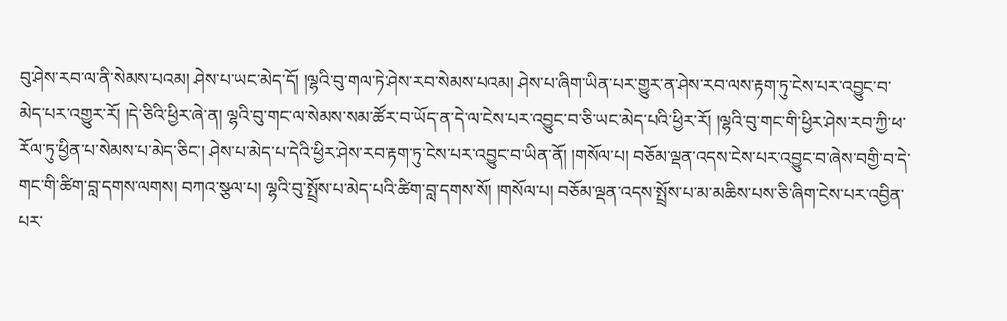བུ་ཤེས་རབ་ལ་ནི་སེམས་པའམ། ཤེས་པ་ཡང་མེད་དོ། །ལྷའི་བུ་གལ་ཏེ་ཤེས་རབ་སེམས་པའམ། ཤེས་པ་ཞིག་ཡིན་པར་གྱུར་ན་ཤེས་རབ་ལས་རྟག་ཏུ་ངེས་པར་འབྱུང་བ་མེད་པར་འགྱུར་རོ། །དེ་ཅིའི་ཕྱིར་ཞེ་ན། ལྷའི་བུ་གང་ལ་སེམས་སམ་ཚོར་བ་ཡོད་ན་དེ་ལ་ངེས་པར་འབྱུང་བ་ཅི་ཡང་མེད་པའི་ཕྱིར་རོ། །ལྷའི་བུ་གང་གི་ཕྱིར་ཤེས་རབ་ཀྱི་ཕ་རོལ་ཏུ་ཕྱིན་པ་སེམས་པ་མེད་ཅིང་། ཤེས་པ་མེད་པ་དེའི་ཕྱིར་ཤེས་རབ་རྟག་ཏུ་ངེས་པར་འབྱུང་བ་ཡིན་ནོ། །གསོལ་པ། བཅོམ་ལྡན་འདས་ངེས་པར་འབྱུང་བ་ཞེས་བགྱི་བ་དེ་གང་གི་ཚིག་བླ་དགས་ལགས། བཀའ་སྩལ་པ། ལྷའི་བུ་སྤྲོས་པ་མེད་པའི་ཚིག་བླ་དགས་སོ། །གསོལ་པ། བཅོམ་ལྡན་འདས་སྤྲོས་པ་མ་མཆིས་པས་ཅི་ཞིག་ངེས་པར་འབྱིན་པར་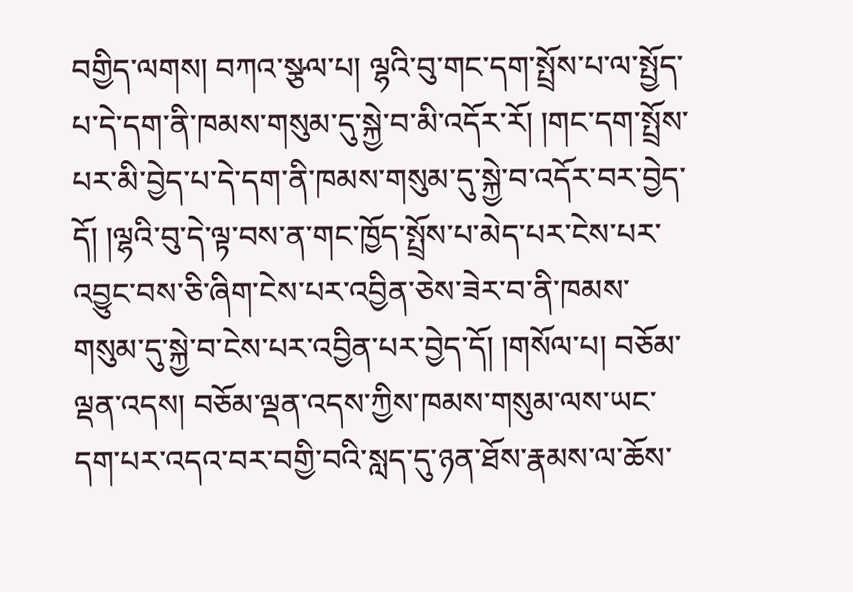བགྱིད་ལགས། བཀའ་སྩལ་པ། ལྷའི་བུ་གང་དག་སྤྲོས་པ་ལ་སྤྱོད་པ་དེ་དག་ནི་ཁམས་གསུམ་དུ་སྐྱེ་བ་མི་འདོར་རོ། །གང་དག་སྤྲོས་པར་མི་བྱེད་པ་དེ་དག་ནི་ཁམས་གསུམ་དུ་སྐྱེ་བ་འདོར་བར་བྱེད་དོ། །ལྷའི་བུ་དེ་ལྟ་བས་ན་གང་ཁྱོད་སྤྲོས་པ་མེད་པར་ངེས་པར་འབྱུང་བས་ཅི་ཞིག་ངེས་པར་འབྱིན་ཅེས་ཟེར་བ་ནི་ཁམས་གསུམ་དུ་སྐྱེ་བ་ངེས་པར་འབྱིན་པར་བྱེད་དོ། །གསོལ་པ། བཅོམ་ལྡན་འདས། བཅོམ་ལྡན་འདས་ཀྱིས་ཁམས་གསུམ་ལས་ཡང་དག་པར་འདའ་བར་བགྱི་བའི་སླད་དུ་ཉན་ཐོས་རྣམས་ལ་ཆོས་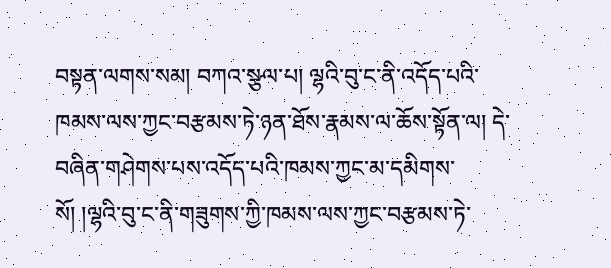བསྟན་ལགས་སམ། བཀའ་སྩལ་པ། ལྷའི་བུ་ང་ནི་འདོད་པའི་ཁམས་ལས་ཀྱང་བརྩམས་ཏེ་ཉན་ཐོས་རྣམས་ལ་ཆོས་སྟོན་ལ། དེ་བཞིན་གཤེགས་པས་འདོད་པའི་ཁམས་ཀྱང་མ་དམིགས་སོ། །ལྷའི་བུ་ང་ནི་གཟུགས་ཀྱི་ཁམས་ལས་ཀྱང་བརྩམས་ཏེ་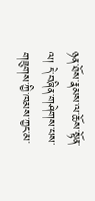ཉན་ཐོས་རྣམས་ལ་ཆོས་སྟོན་ལ། དེ་བཞིན་གཤེགས་པས་གཟུགས་ཀྱི་ཁམས་ཀྱང་མ་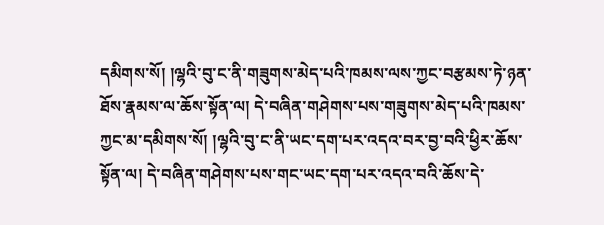དམིགས་སོ། །ལྷའི་བུ་ང་ནི་གཟུགས་མེད་པའི་ཁམས་ལས་ཀྱང་བརྩམས་ཏེ་ཉན་ཐོས་རྣམས་ལ་ཆོས་སྟོན་ལ། དེ་བཞིན་གཤེགས་པས་གཟུགས་མེད་པའི་ཁམས་ཀྱང་མ་དམིགས་སོ། །ལྷའི་བུ་ང་ནི་ཡང་དག་པར་འདའ་བར་བྱ་བའི་ཕྱིར་ཆོས་སྟོན་ལ། དེ་བཞིན་གཤེགས་པས་གང་ཡང་དག་པར་འདའ་བའི་ཆོས་དེ་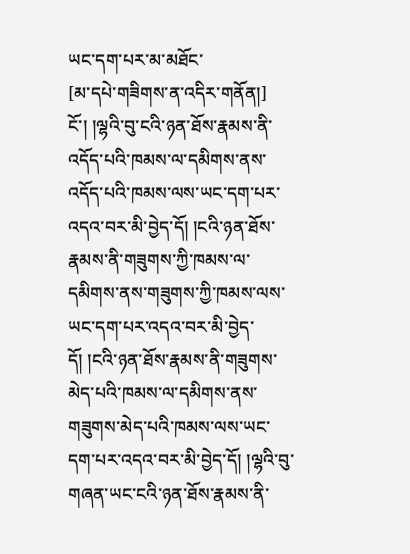ཡང་དག་པར་མ་མཐོང་
[མ་དཔེ་གཟིགས་ན་འདིར་གནོན།]
ངོ་། །ལྷའི་བུ་ངའི་ཉན་ཐོས་རྣམས་ནི་འདོད་པའི་ཁམས་ལ་དམིགས་ནས་འདོད་པའི་ཁམས་ལས་ཡང་དག་པར་འདའ་བར་མི་བྱེད་དོ། །ངའི་ཉན་ཐོས་རྣམས་ནི་གཟུགས་ཀྱི་ཁམས་ལ་དམིགས་ནས་གཟུགས་ཀྱི་ཁམས་ལས་ཡང་དག་པར་འདའ་བར་མི་བྱེད་དོ། །ངའི་ཉན་ཐོས་རྣམས་ནི་གཟུགས་མེད་པའི་ཁམས་ལ་དམིགས་ནས་གཟུགས་མེད་པའི་ཁམས་ལས་ཡང་དག་པར་འདའ་བར་མི་བྱེད་དོ། །ལྷའི་བུ་གཞན་ཡང་ངའི་ཉན་ཐོས་རྣམས་ནི་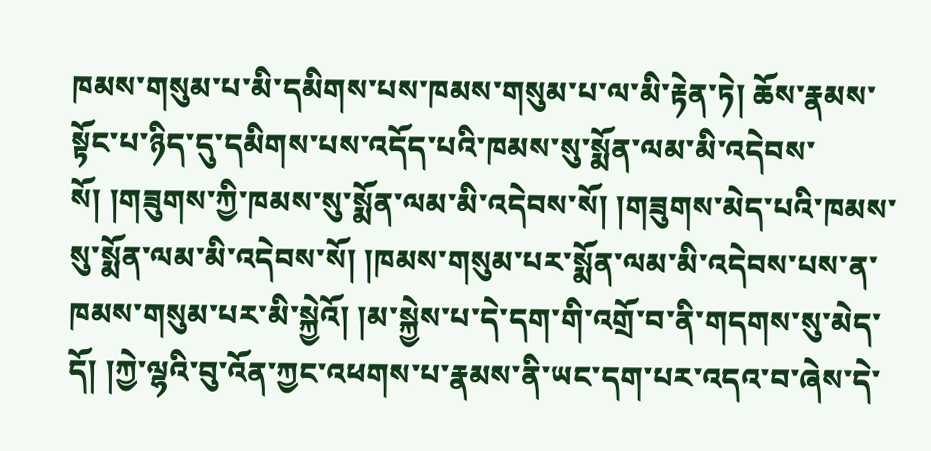ཁམས་གསུམ་པ་མི་དམིགས་པས་ཁམས་གསུམ་པ་ལ་མི་རྟེན་ཏེ། ཆོས་རྣམས་སྟོང་པ་ཉིད་དུ་དམིགས་པས་འདོད་པའི་ཁམས་སུ་སྨོན་ལམ་མི་འདེབས་སོ། །གཟུགས་ཀྱི་ཁམས་སུ་སྨོན་ལམ་མི་འདེབས་སོ། །གཟུགས་མེད་པའི་ཁམས་སུ་སྨོན་ལམ་མི་འདེབས་སོ། །ཁམས་གསུམ་པར་སྨོན་ལམ་མི་འདེབས་པས་ན་ཁམས་གསུམ་པར་མི་སྐྱེའོ། །མ་སྐྱེས་པ་དེ་དག་གི་འགྲོ་བ་ནི་གདགས་སུ་མེད་དོ། །ཀྱེ་ལྷའི་བུ་འོན་ཀྱང་འཕགས་པ་རྣམས་ནི་ཡང་དག་པར་འདའ་བ་ཞེས་དེ་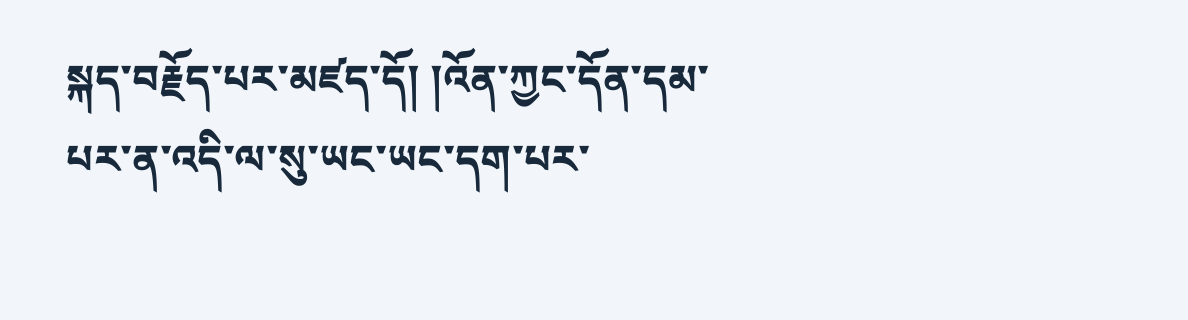སྐད་བརྗོད་པར་མཛད་དོ། །འོན་ཀྱང་དོན་དམ་པར་ན་འདི་ལ་སུ་ཡང་ཡང་དག་པར་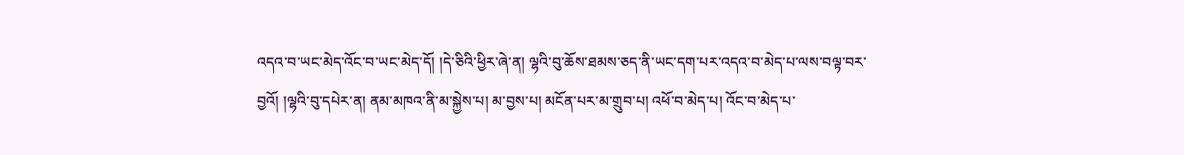འདའ་བ་ཡང་མེད་འོང་བ་ཡང་མེད་དོ། །དེ་ཅིའི་ཕྱིར་ཞེ་ན། ལྷའི་བུ་ཆོས་ཐམས་ཅད་ནི་ཡང་དག་པར་འདའ་བ་མེད་པ་ལས་བལྟ་བར་བྱའོ། །ལྷའི་བུ་དཔེར་ན། ནམ་མཁའ་ནི་མ་སྐྱེས་པ། མ་བྱས་པ། མངོན་པར་མ་གྲུབ་པ། འཕོ་བ་མེད་པ། འོང་བ་མེད་པ་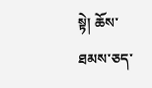སྟེ། ཆོས་ཐམས་ཅད་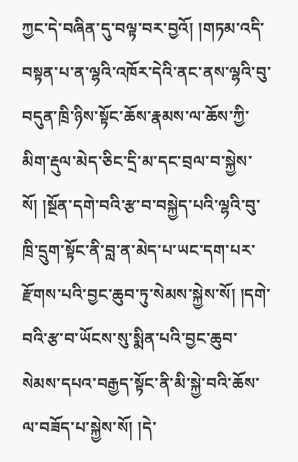ཀྱང་དེ་བཞིན་དུ་བལྟ་བར་བྱའོ། །གཏམ་འདི་བསྟན་པ་ན་ལྷའི་འཁོར་དེའི་ནང་ནས་ལྷའི་བུ་བདུན་ཁྲི་ཉིས་སྟོང་ཆོས་རྣམས་ལ་ཆོས་ཀྱི་མིག་རྡུལ་མེད་ཅིང་དྲི་མ་དང་བྲལ་བ་སྐྱེས་སོ། །སྔོན་དགེ་བའི་རྩ་བ་བསྐྱེད་པའི་ལྷའི་བུ་ཁྲི་དྲུག་སྟོང་ནི་བླ་ན་མེད་པ་ཡང་དག་པར་རྫོགས་པའི་བྱང་ཆུབ་ཏུ་སེམས་སྐྱེས་སོ། །དགེ་བའི་རྩ་བ་ཡོངས་སུ་སྨིན་པའི་བྱང་ཆུབ་སེམས་དཔའ་བརྒྱད་སྟོང་ནི་མི་སྐྱེ་བའི་ཆོས་ལ་བཟོད་པ་སྐྱེས་སོ། །དེ་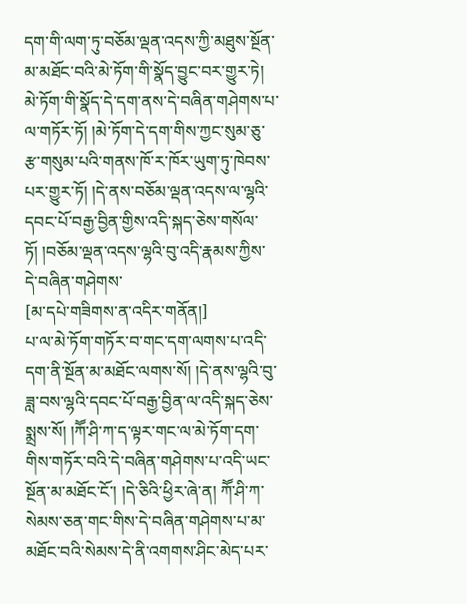དག་གི་ལག་ཏུ་བཅོམ་ལྡན་འདས་ཀྱི་མཐུས་སྔོན་མ་མཐོང་བའི་མེ་ཏོག་གི་སྣོད་བྱུང་བར་གྱུར་ཏེ། མེ་ཏོག་གི་སྣོད་དེ་དག་ནས་དེ་བཞིན་གཤེགས་པ་ལ་གཏོར་ཏོ། །མེ་ཏོག་དེ་དག་གིས་ཀྱང་སུམ་ཅུ་རྩ་གསུམ་པའི་གནས་ཁོ་ར་ཁོར་ཡུག་ཏུ་ཁེབས་པར་གྱུར་ཏོ། །དེ་ནས་བཅོམ་ལྡན་འདས་ལ་ལྷའི་དབང་པོ་བརྒྱ་བྱིན་གྱིས་འདི་སྐད་ཅེས་གསོལ་ཏོ། །བཅོམ་ལྡན་འདས་ལྷའི་བུ་འདི་རྣམས་ཀྱིས་དེ་བཞིན་གཤེགས་
[མ་དཔེ་གཟིགས་ན་འདིར་གནོན།]
པ་ལ་མེ་ཏོག་གཏོར་བ་གང་དག་ལགས་པ་འདི་དག་ནི་སྔོན་མ་མཐོང་ལགས་སོ། །དེ་ནས་ལྷའི་བུ་ཟླ་བས་ལྷའི་དབང་པོ་བརྒྱ་བྱིན་ལ་འདི་སྐད་ཅེས་སྨྲས་སོ། །ཀཽ་ཤི་ཀ་ད་ལྟར་གང་ལ་མེ་ཏོག་དག་གིས་གཏོར་བའི་དེ་བཞིན་གཤེགས་པ་འདི་ཡང་སྔོན་མ་མཐོང་ངོ་། །དེ་ཅིའི་ཕྱིར་ཞེ་ན། ཀཽ་ཤི་ཀ་སེམས་ཅན་གང་གིས་དེ་བཞིན་གཤེགས་པ་མ་མཐོང་བའི་སེམས་དེ་ནི་འགགས་ཤིང་མེད་པར་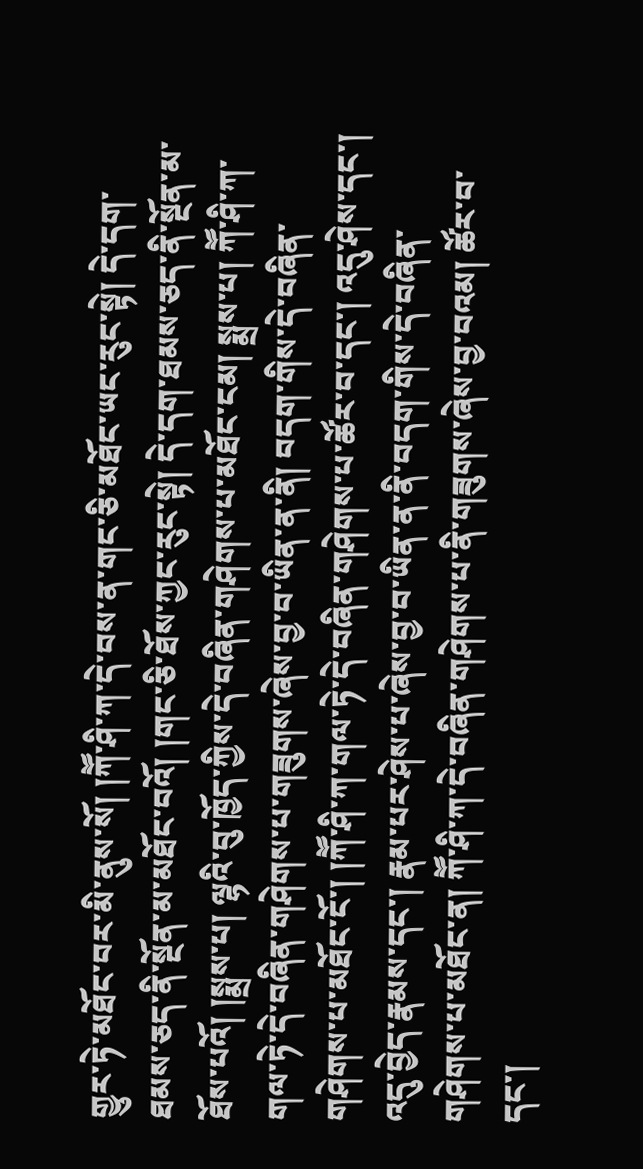གྱུར་ཏེ་མཐོང་བར་མི་ནུས་སོ། །ཀཽ་ཤི་ཀ་དེ་བས་ན་གང་ཅི་མཐོང་ཡང་རུང་སྟེ། དེ་དག་ཐམས་ཅད་ནི་སྔོན་མ་མཐོང་བའོ། །གང་ཅི་ཐོས་ཀྱང་རུང་སྟེ། དེ་དག་ཐམས་ཅད་ནི་སྔོན་མ་ཐོས་པའོ། །སྨྲས་པ། ལྷའི་བུ་ཁྱོད་ཀྱིས་དེ་བཞིན་གཤེགས་པ་མཐོང་ངམ། སྨྲས་པ། ཀཽ་ཤི་ཀ་གལ་ཏེ་དེ་བཞིན་གཤེགས་པ་གཟུགས་ཞེས་བྱ་བ་ཡིན་ན་ནི། བདག་གིས་དེ་བཞིན་གཤེགས་པ་མཐོང་ངོ་། །ཀཽ་ཤི་ཀ་གལ་ཏེ་དེ་བཞིན་གཤེགས་པ་ཚོར་བ་དང་། འདུ་ཤེས་དང་། འདུ་བྱེད་རྣམས་དང་། རྣམ་པར་ཤེས་པ་ཞེས་བྱ་བ་ཡིན་ན་ནི་བདག་གིས་དེ་བཞིན་གཤེགས་པ་མཐོང་ན། ཀཽ་ཤི་ཀ་དེ་བཞིན་གཤེགས་པ་ནི་གཟུགས་ཞེས་བྱ་བའམ། ཚོར་བ་དང་།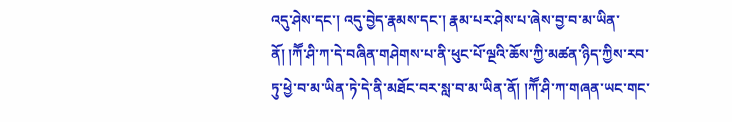འདུ་ཤེས་དང་། འདུ་བྱེད་རྣམས་དང་། རྣམ་པར་ཤེས་པ་ཞེས་བྱ་བ་མ་ཡིན་ནོ། །ཀཽ་ཤི་ཀ་དེ་བཞིན་གཤེགས་པ་ནི་ཕུང་པོ་ལྔའི་ཆོས་ཀྱི་མཚན་ཉིད་ཀྱིས་རབ་ཏུ་ཕྱེ་བ་མ་ཡིན་ཏེ་དེ་ནི་མཐོང་བར་སླ་བ་མ་ཡིན་ནོ། །ཀཽ་ཤི་ཀ་གཞན་ཡང་གང་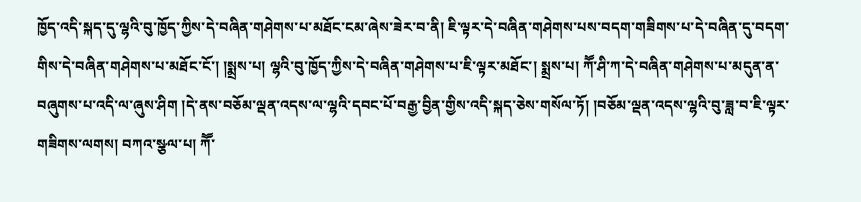ཁྱོད་འདི་སྐད་དུ་ལྷའི་བུ་ཁྱོད་ཀྱིས་དེ་བཞིན་གཤེགས་པ་མཐོང་ངམ་ཞེས་ཟེར་བ་ནི། ཇི་ལྟར་དེ་བཞིན་གཤེགས་པས་བདག་གཟིགས་པ་དེ་བཞིན་དུ་བདག་གིས་དེ་བཞིན་གཤེགས་པ་མཐོང་ངོ་། །སྨྲས་པ། ལྷའི་བུ་ཁྱོད་ཀྱིས་དེ་བཞིན་གཤེགས་པ་ཇི་ལྟར་མཐོང་། སྨྲས་པ། ཀཽ་ཤི་ཀ་དེ་བཞིན་གཤེགས་པ་མདུན་ན་བཞུགས་པ་འདི་ལ་ཞུས་ཤིག །དེ་ནས་བཅོམ་ལྡན་འདས་ལ་ལྷའི་དབང་པོ་བརྒྱ་བྱིན་གྱིས་འདི་སྐད་ཅེས་གསོལ་ཏོ། །བཅོམ་ལྡན་འདས་ལྷའི་བུ་ཟླ་བ་ཇི་ལྟར་གཟིགས་ལགས། བཀའ་སྩལ་པ། ཀཽ་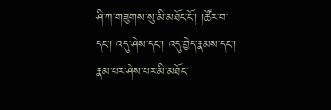ཤི་ཀ་གཟུགས་སུ་མི་མཐོང་ངོ་། །ཚོར་བ་དང་། འདུ་ཤེས་དང་། འདུ་བྱེད་རྣམས་དང་། རྣམ་པར་ཤེས་པར་མི་མཐོང་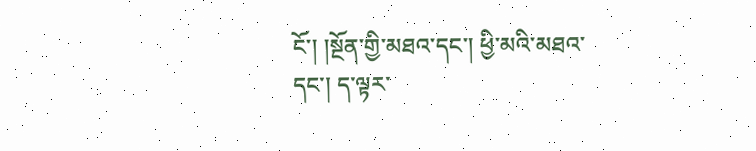ངོ་། །སྔོན་གྱི་མཐའ་དང་། ཕྱི་མའི་མཐའ་དང་། ད་ལྟར་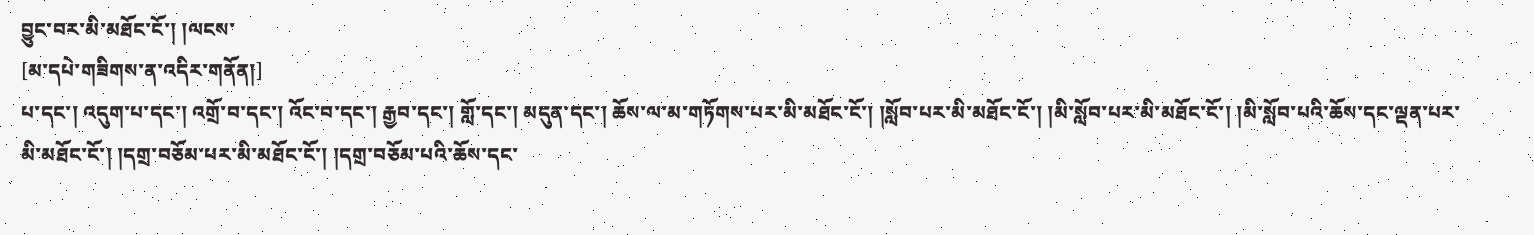བྱུང་བར་མི་མཐོང་ངོ་། །ལངས་
[མ་དཔེ་གཟིགས་ན་འདིར་གནོན།]
པ་དང་། འདུག་པ་དང་། འགྲོ་བ་དང་། འོང་བ་དང་། རྒྱབ་དང་། གློ་དང་། མདུན་དང་། ཆོས་ལ་མ་གཏོགས་པར་མི་མཐོང་ངོ་། །སློབ་པར་མི་མཐོང་ངོ་། །མི་སློབ་པར་མི་མཐོང་ངོ་། །མི་སློབ་པའི་ཆོས་དང་ལྡན་པར་མི་མཐོང་ངོ་། །དགྲ་བཅོམ་པར་མི་མཐོང་ངོ་། །དགྲ་བཅོམ་པའི་ཆོས་དང་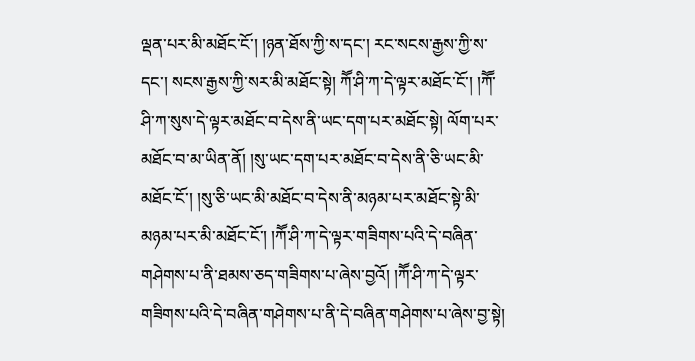ལྡན་པར་མི་མཐོང་ངོ་། །ཉན་ཐོས་ཀྱི་ས་དང་། རང་སངས་རྒྱས་ཀྱི་ས་དང་། སངས་རྒྱས་ཀྱི་སར་མི་མཐོང་སྟེ། ཀཽ་ཤི་ཀ་དེ་ལྟར་མཐོང་ངོ་། །ཀཽ་ཤི་ཀ་སུས་དེ་ལྟར་མཐོང་བ་དེས་ནི་ཡང་དག་པར་མཐོང་སྟེ། ལོག་པར་མཐོང་བ་མ་ཡིན་ནོ། །སུ་ཡང་དག་པར་མཐོང་བ་དེས་ནི་ཅི་ཡང་མི་མཐོང་ངོ་། །སུ་ཅི་ཡང་མི་མཐོང་བ་དེས་ནི་མཉམ་པར་མཐོང་སྟེ་མི་མཉམ་པར་མི་མཐོང་ངོ་། །ཀཽ་ཤི་ཀ་དེ་ལྟར་གཟིགས་པའི་དེ་བཞིན་གཤེགས་པ་ནི་ཐམས་ཅད་གཟིགས་པ་ཞེས་བྱའོ། །ཀཽ་ཤི་ཀ་དེ་ལྟར་གཟིགས་པའི་དེ་བཞིན་གཤེགས་པ་ནི་དེ་བཞིན་གཤེགས་པ་ཞེས་བྱ་སྟེ།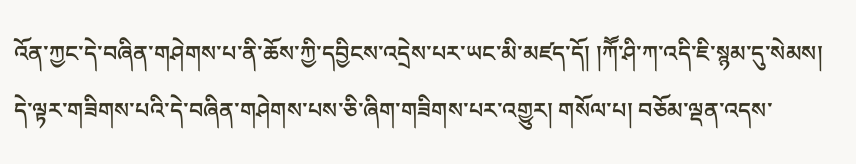འོན་ཀྱང་དེ་བཞིན་གཤེགས་པ་ནི་ཆོས་ཀྱི་དབྱིངས་འདྲེས་པར་ཡང་མི་མཛད་དོ། །ཀཽ་ཤི་ཀ་འདི་ཇི་སྙམ་དུ་སེམས། དེ་ལྟར་གཟིགས་པའི་དེ་བཞིན་གཤེགས་པས་ཅི་ཞིག་གཟིགས་པར་འགྱུར། གསོལ་པ། བཅོམ་ལྡན་འདས་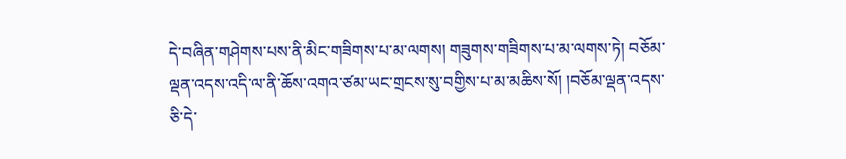དེ་བཞིན་གཤེགས་པས་ནི་མིང་གཟིགས་པ་མ་ལགས། གཟུགས་གཟིགས་པ་མ་ལགས་ཏེ། བཅོམ་ལྡན་འདས་འདི་ལ་ནི་ཆོས་འགའ་ཙམ་ཡང་གྲངས་སུ་བགྱིས་པ་མ་མཆིས་སོ། །བཅོམ་ལྡན་འདས་ཅི་དེ་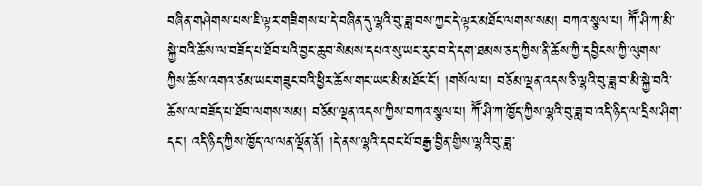བཞིན་གཤེགས་པས་ཇི་ལྟར་གཟིགས་པ་དེ་བཞིན་དུ་ལྷའི་བུ་ཟླ་བས་ཀྱང་དེ་ལྟར་མཐོང་ལགས་སམ། བཀའ་སྩལ་པ། ཀཽ་ཤི་ཀ་མི་སྐྱེ་བའི་ཆོས་ལ་བཟོད་པ་ཐོབ་པའི་བྱང་ཆུབ་སེམས་དཔའ་སུ་ཡང་རུང་བ་དེ་དག་ཐམས་ཅད་ཀྱིས་ནི་ཆོས་ཀྱི་དབྱིངས་ཀྱི་ལུགས་ཀྱིས་ཆོས་འགའ་ཙམ་ཡང་གཟུང་བའི་ཕྱིར་ཆོས་གང་ཡང་མི་མཐོང་ངོ་། །གསོལ་པ། བཅོམ་ལྡན་འདས་ཅི་ལྷའི་བུ་ཟླ་བ་མི་སྐྱེ་བའི་ཆོས་ལ་བཟོད་པ་ཐོབ་ལགས་སམ། བཅོམ་ལྡན་འདས་ཀྱིས་བཀའ་སྩལ་པ། ཀཽ་ཤི་ཀ་ཁྱོད་ཀྱིས་ལྷའི་བུ་ཟླ་བ་འདི་ཉིད་ལ་དྲིས་ཤིག་དང་། འདི་ཉིད་ཀྱིས་ཁྱོད་ལ་ལན་ལྡོན་ནོ། །དེ་ནས་ལྷའི་དབང་པོ་བརྒྱ་བྱིན་གྱིས་ལྷའི་བུ་ཟླ་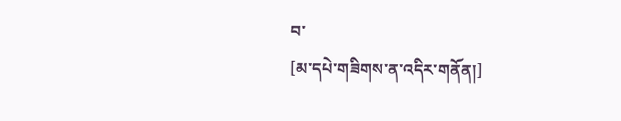བ་
[མ་དཔེ་གཟིགས་ན་འདིར་གནོན།]